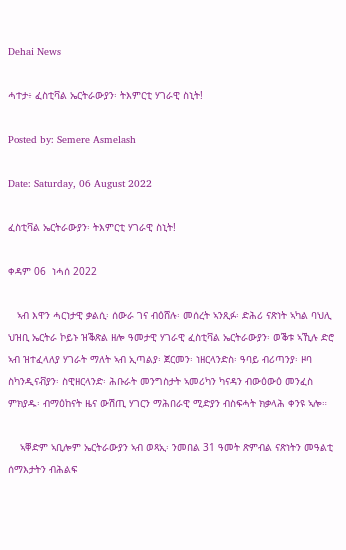Dehai News

ሓተታ፥ ፈስቲቫል ኤርትራውያን፡ ትእምርቲ ሃገራዊ ስኒት!

Posted by: Semere Asmelash

Date: Saturday, 06 August 2022

ፈስቲቫል ኤርትራውያን፡ ትእምርቲ ሃገራዊ ስኒት!

ቀዳም 06  ነሓሰ 2022

   ኣብ እዋን ሓርነታዊ ቃልሲ፡ ሰውራ ገና ብዕሸሉ፡ መሰረት ኣንጺፉ፡ ድሕሪ ናጽነት ኣካል ባህሊ ህዝቢ ኤርትራ ኮይኑ ዝቕጽል ዘሎ ዓመታዊ ሃገራዊ ፈስቲቫል ኤርትራውያን፡ ወቕቱ ኣኺሉ ድሮ ኣብ ዝተፈላለያ ሃገራት ማለት ኣብ ኢጣልያ፡ ጀርመን፡ ነዘርላንድስ፡ ዓባይ ብሪጣንያ፡ ዞባ ስካንዲናቭያን፡ ስዊዘርላንድ፡ ሕቡራት መንግስታት ኣመሪካን ካናዳን ብውዕውዕ መንፈስ ምክያዱ፡ ብማዕከናት ዜና ውሽጢ ሃገርን ማሕበራዊ ሚድያን ብስፍሓት ክቃላሕ ቀንዩ ኣሎ።

    ኣቐድም ኣቢሎም ኤርትራውያን ኣብ ወጻኢ፡ ንመበል 31 ዓመት ጽምብል ናጽነትን መዓልቲ ሰማእታትን ብሕልፍ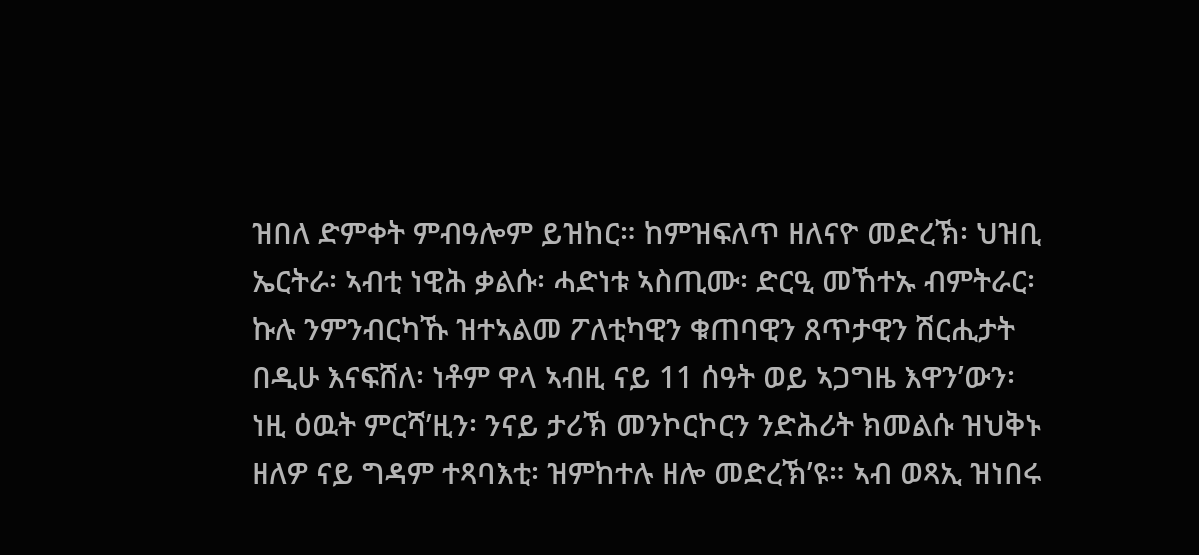ዝበለ ድምቀት ምብዓሎም ይዝከር። ከምዝፍለጥ ዘለናዮ መድረኽ፡ ህዝቢ ኤርትራ፡ ኣብቲ ነዊሕ ቃልሱ፡ ሓድነቱ ኣስጢሙ፡ ድርዒ መኸተኡ ብምትራር፡ ኩሉ ንምንብርካኹ ዝተኣልመ ፖለቲካዊን ቁጠባዊን ጸጥታዊን ሽርሒታት በዲሁ እናፍሸለ፡ ነቶም ዋላ ኣብዚ ናይ 11 ሰዓት ወይ ኣጋግዜ እዋን’ውን፡ ነዚ ዕዉት ምርሻ’ዚን፡ ንናይ ታሪኽ መንኮርኮርን ንድሕሪት ክመልሱ ዝህቅኑ ዘለዎ ናይ ግዳም ተጻባእቲ፡ ዝምከተሉ ዘሎ መድረኽ’ዩ። ኣብ ወጻኢ ዝነበሩ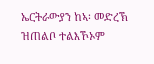ኤርትራውያን ከኣ፡ መድረኽ ዝጠልቦ ተልእኾኦም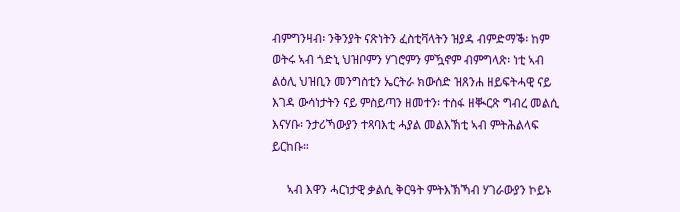ብምግንዛብ፡ ንቅንያት ናጽነትን ፈስቲቫላትን ዝያዳ ብምድማቕ፡ ከም ወትሩ ኣብ ጎድኒ ህዝቦምን ሃገሮምን ምዃኖም ብምግላጽ፡ ነቲ ኣብ ልዕሊ ህዝቢን መንግስቲን ኤርትራ ክውሰድ ዝጸንሐ ዘይፍትሓዊ ናይ እገዳ ውሳነታትን ናይ ምስይጣን ዘመተን፡ ተስፋ ዘቚርጽ ግብረ መልሲ እናሃቡ፡ ንታሪኻውያን ተጻባእቲ ሓያል መልእኽቲ ኣብ ምትሕልላፍ ይርከቡ።

     ኣብ እዋን ሓርነታዊ ቃልሲ ቅርዓት ምትእኽኻብ ሃገራውያን ኮይኑ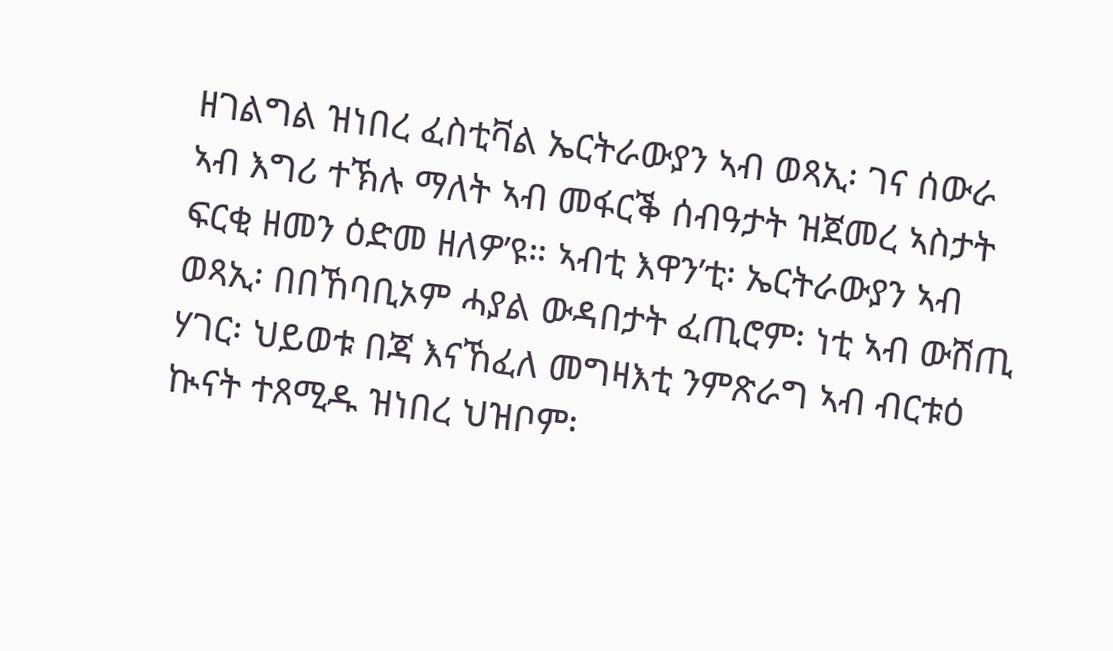ዘገልግል ዝነበረ ፈስቲቫል ኤርትራውያን ኣብ ወጻኢ፡ ገና ሰውራ ኣብ እግሪ ተኽሉ ማለት ኣብ መፋርቕ ሰብዓታት ዝጀመረ ኣስታት ፍርቂ ዘመን ዕድመ ዘለዎ’ዩ። ኣብቲ እዋን’ቲ፡ ኤርትራውያን ኣብ ወጻኢ፡ በበኸባቢኦም ሓያል ውዳበታት ፈጢሮም፡ ነቲ ኣብ ውሽጢ ሃገር፡ ህይወቱ በጃ እናኸፈለ መግዛእቲ ንምጽራግ ኣብ ብርቱዕ ኲናት ተጸሚዱ ዝነበረ ህዝቦም፡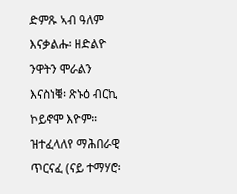ድምጹ ኣብ ዓለም እናቃልሑ፡ ዘድልዮ ንዋትን ሞራልን እናስነቑ፡ ጽኑዕ ብርኪ ኮይኖሞ እዮም። ዝተፈላለየ ማሕበራዊ ጥርናፈ (ናይ ተማሃሮ፡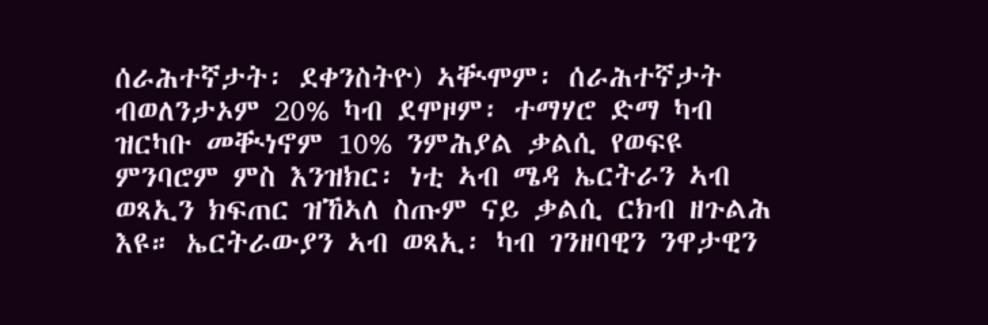ሰራሕተኛታት፡ ደቀንስትዮ) ኣቚሞም፡ ሰራሕተኛታት ብወለንታኦም 20% ካብ ደሞዞም፡ ተማሃሮ ድማ ካብ ዝርካቡ መቚነኖም 10% ንምሕያል ቃልሲ የወፍዩ ምንባሮም ምስ እንዝክር፡ ነቲ ኣብ ሜዳ ኤርትራን ኣብ ወጻኢን ክፍጠር ዝኸኣለ ስጡም ናይ ቃልሲ ርክብ ዘጉልሕ እዩ። ኤርትራውያን ኣብ ወጻኢ፡ ካብ ገንዘባዊን ንዋታዊን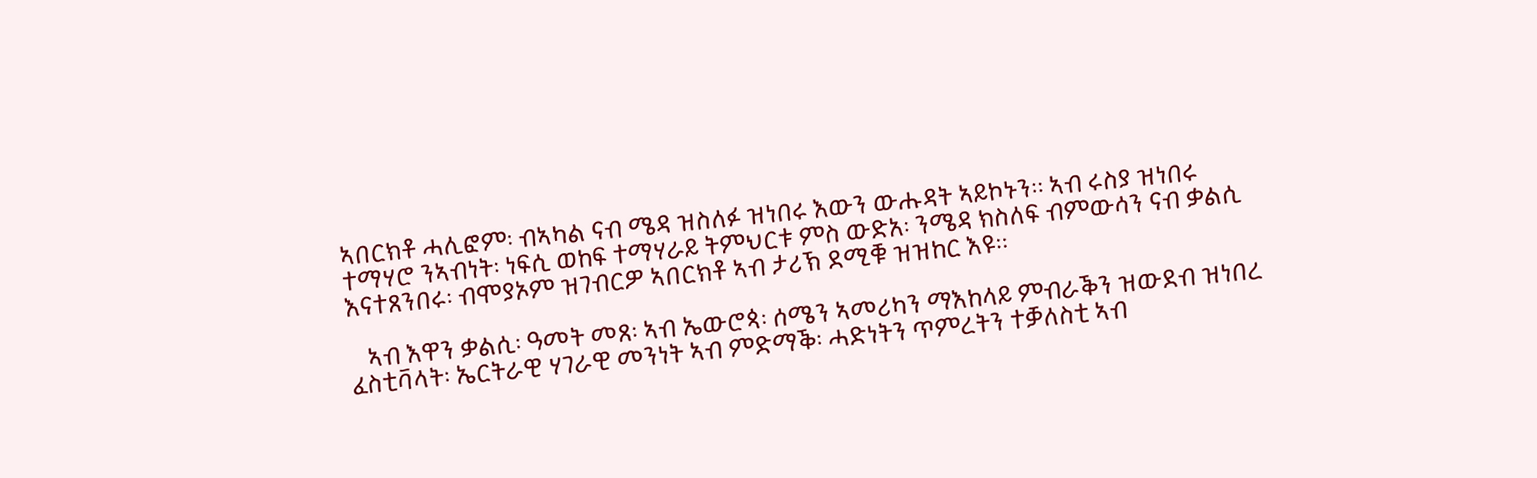ኣበርክቶ ሓሊፎም፡ ብኣካል ናብ ሜዳ ዝስለፉ ዝነበሩ እውን ውሑዳት ኣይኮኑን። ኣብ ሩስያ ዝነበሩ ተማሃሮ ንኣብነት፡ ነፍሲ ወከፍ ተማሃራይ ትምህርቱ ምስ ውድአ፡ ንሜዳ ክስለፍ ብምውሳን ናብ ቃልሲ እናተጸንበሩ፡ ብሞያኦም ዝገብርዎ ኣበርክቶ ኣብ ታሪኽ ደሚቑ ዝዝከር እዩ።

   ኣብ እዋን ቃልሲ፡ ዓመት መጸ፡ ኣብ ኤውሮጳ፡ ሰሜን ኣመሪካን ማእከላይ ምብራቕን ዝውደብ ዝነበረ ፈስቲቫላት፡ ኤርትራዊ ሃገራዊ መንነት ኣብ ምድማቕ፡ ሓድነትን ጥምረትን ተቓለስቲ ኣብ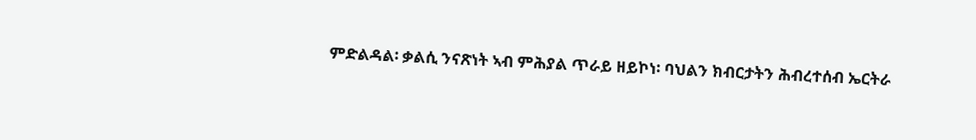ምድልዳል፡ ቃልሲ ንናጽነት ኣብ ምሕያል ጥራይ ዘይኮነ፡ ባህልን ክብርታትን ሕብረተሰብ ኤርትራ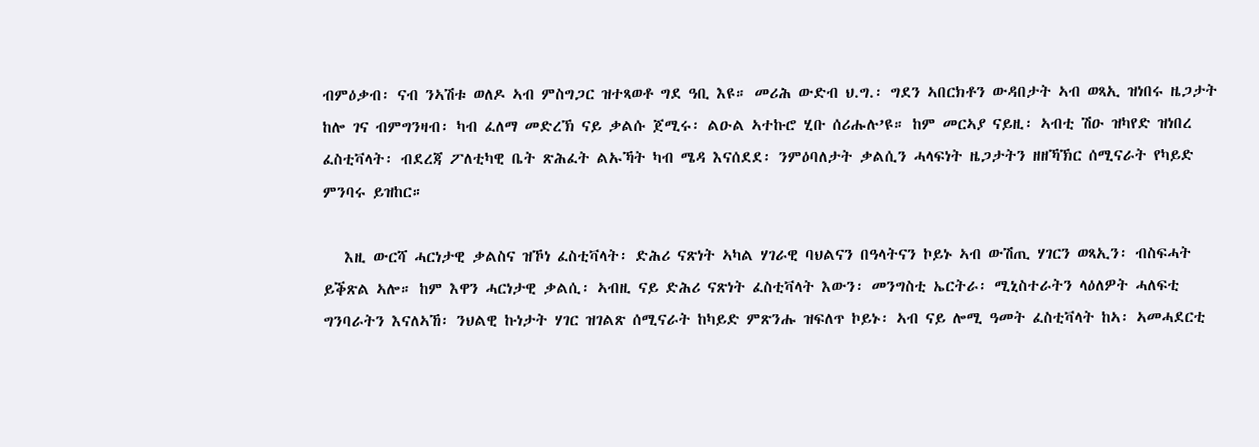ብምዕቃብ፡ ናብ ንኣሽቱ ወለዶ ኣብ ምስግጋር ዝተጻወቶ ግደ ዓቢ እዩ። መሪሕ ውድብ ህ.ግ.፡ ግደን ኣበርክቶን ውዳበታት ኣብ ወጻኢ ዝነበሩ ዜጋታት ከሎ ገና ብምግንዛብ፡ ካብ ፈለማ መድረኽ ናይ ቃልሱ ጀሚሩ፡ ልዑል ኣተኩሮ ሂቡ ሰሪሑሉ’ዩ። ከም መርኣያ ናይዚ፡ ኣብቲ ሽዑ ዝካየድ ዝነበረ ፈስቲቫላት፡ ብደረጃ ፖለቲካዊ ቤት ጽሕፈት ልኡኻት ካብ ሜዳ እናሰደደ፡ ንምዕባለታት ቃልሲን ሓላፍነት ዜጋታትን ዘዘኻኽር ሰሚናራት የካይድ ምንባሩ ይዝከር።

   እዚ ውርሻ ሓርነታዊ ቃልስና ዝኾነ ፈስቲቫላት፡ ድሕሪ ናጽነት ኣካል ሃገራዊ ባህልናን በዓላትናን ኮይኑ ኣብ ውሽጢ ሃገርን ወጻኢን፡ ብስፍሓት ይቕጽል ኣሎ። ከም እዋን ሓርነታዊ ቃልሲ፡ ኣብዚ ናይ ድሕሪ ናጽነት ፈስቲቫላት እውን፡ መንግስቲ ኤርትራ፡ ሚኒስተራትን ላዕለዎት ሓለፍቲ ግንባራትን እናለኣኸ፡ ንህልዊ ኩነታት ሃገር ዝገልጽ ሰሚናራት ከካይድ ምጽንሑ ዝፍለጥ ኮይኑ፡ ኣብ ናይ ሎሚ ዓመት ፈስቲቫላት ከኣ፡ ኣመሓደርቲ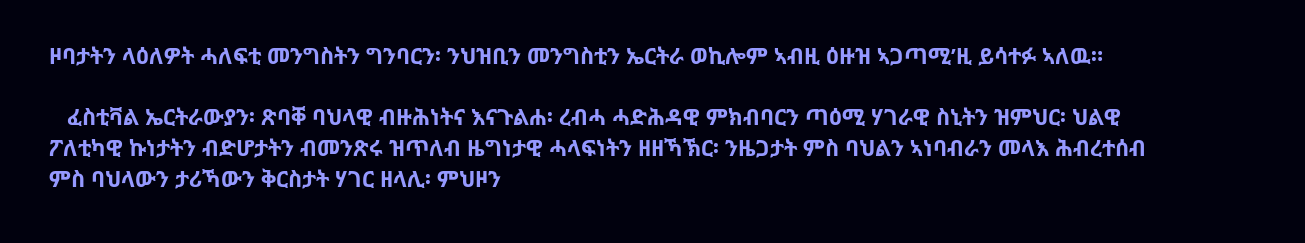ዞባታትን ላዕለዎት ሓለፍቲ መንግስትን ግንባርን፡ ንህዝቢን መንግስቲን ኤርትራ ወኪሎም ኣብዚ ዕዙዝ ኣጋጣሚ’ዚ ይሳተፉ ኣለዉ።

   ፈስቲቫል ኤርትራውያን፡ ጽባቐ ባህላዊ ብዙሕነትና እናጉልሐ፡ ረብሓ ሓድሕዳዊ ምክብባርን ጣዕሚ ሃገራዊ ስኒትን ዝምህር፡ ህልዊ ፖለቲካዊ ኩነታትን ብድሆታትን ብመንጽሩ ዝጥለብ ዜግነታዊ ሓላፍነትን ዘዘኻኽር፡ ንዜጋታት ምስ ባህልን ኣነባብራን መላእ ሕብረተሰብ ምስ ባህላውን ታሪኻውን ቅርስታት ሃገር ዘላሊ፡ ምህዞን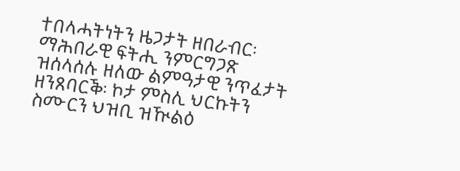ተበላሓትነትን ዜጋታት ዘበራብር፡ ማሕበራዊ ፍትሒ ንምርግጋጽ ዝሰላሰሉ ዘለው ልምዓታዊ ንጥፈታት ዘንጸባርቕ፡ ኮታ ምስሊ ህርኩትን ስሙርን ህዝቢ ዝዂልዕ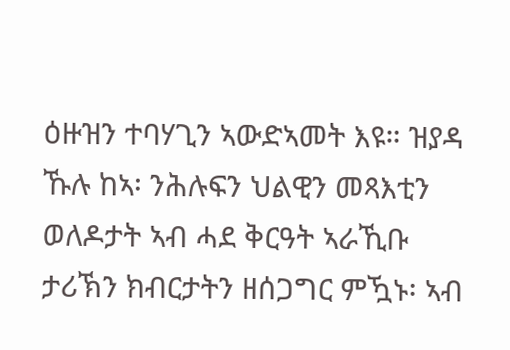ዕዙዝን ተባሃጊን ኣውድኣመት እዩ። ዝያዳ ኹሉ ከኣ፡ ንሕሉፍን ህልዊን መጻእቲን ወለዶታት ኣብ ሓደ ቅርዓት ኣራኺቡ ታሪኽን ክብርታትን ዘሰጋግር ምዃኑ፡ ኣብ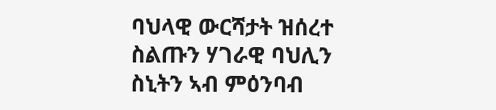ባህላዊ ውርሻታት ዝሰረተ ስልጡን ሃገራዊ ባህሊን ስኒትን ኣብ ምዕንባብ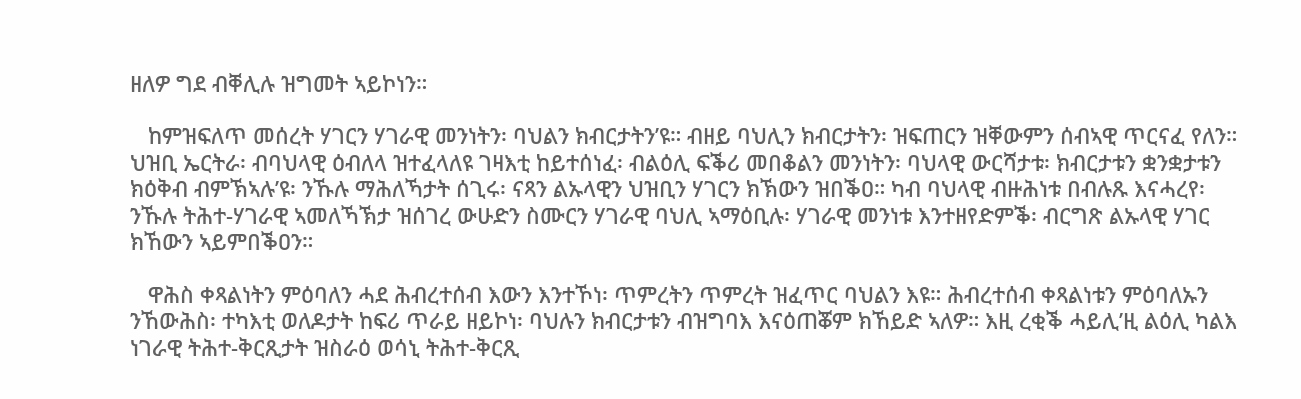ዘለዎ ግደ ብቐሊሉ ዝግመት ኣይኮነን።

   ከምዝፍለጥ መሰረት ሃገርን ሃገራዊ መንነትን፡ ባህልን ክብርታትን’ዩ። ብዘይ ባህሊን ክብርታትን፡ ዝፍጠርን ዝቐውምን ሰብኣዊ ጥርናፈ የለን። ህዝቢ ኤርትራ፡ ብባህላዊ ዕብለላ ዝተፈላለዩ ገዛእቲ ከይተሰነፈ፡ ብልዕሊ ፍቕሪ መበቆልን መንነትን፡ ባህላዊ ውርሻታቱ፡ ክብርታቱን ቋንቋታቱን ክዕቅብ ብምኽኣሉ’ዩ፡ ንኹሉ ማሕለኻታት ሰጊሩ፡ ናጻን ልኡላዊን ህዝቢን ሃገርን ክኽውን ዝበቕዐ። ካብ ባህላዊ ብዙሕነቱ በብሉጹ እናሓረየ፡ ንኹሉ ትሕተ-ሃገራዊ ኣመለኻኽታ ዝሰገረ ውሁድን ስሙርን ሃገራዊ ባህሊ ኣማዕቢሉ፡ ሃገራዊ መንነቱ እንተዘየድምቕ፡ ብርግጽ ልኡላዊ ሃገር ክኸውን ኣይምበቕዐን።

   ዋሕስ ቀጻልነትን ምዕባለን ሓደ ሕብረተሰብ እውን እንተኾነ፡ ጥምረትን ጥምረት ዝፈጥር ባህልን እዩ። ሕብረተሰብ ቀጻልነቱን ምዕባለኡን ንኸውሕስ፡ ተካእቲ ወለዶታት ከፍሪ ጥራይ ዘይኮነ፡ ባህሉን ክብርታቱን ብዝግባእ እናዕጠቖም ክኸይድ ኣለዎ። እዚ ረቂቕ ሓይሊ’ዚ ልዕሊ ካልእ ነገራዊ ትሕተ-ቅርጺታት ዝስራዕ ወሳኒ ትሕተ-ቅርጺ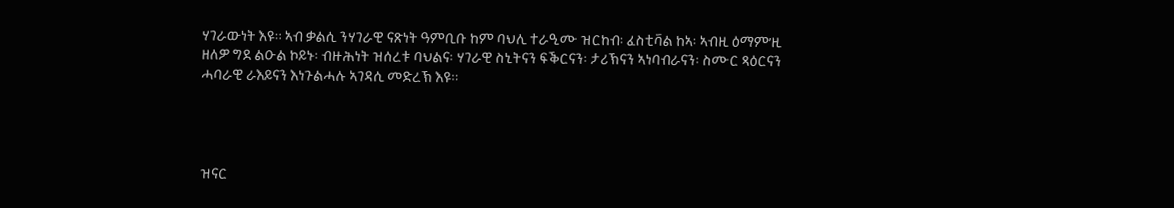ሃገራውነት እዩ። ኣብ ቃልሲ ንሃገራዊ ናጽነት ዓምቢቡ ከም ባህሊ ተራዒሙ ዝርከብ፡ ፈስቲቫል ከኣ፡ ኣብዚ ዕማም’ዚ ዘለዎ ግደ ልዑል ኮይኑ፡ ብዙሕነት ዝሰረቱ ባህልና፡ ሃገራዊ ስኒትናን ፍቕርናን፡ ታሪኽናን ኣነባብራናን፡ ስሙር ጻዕርናን ሓባራዊ ራእይናን እነጉልሓሉ ኣገዳሲ መድረኽ እዩ።




ዝናር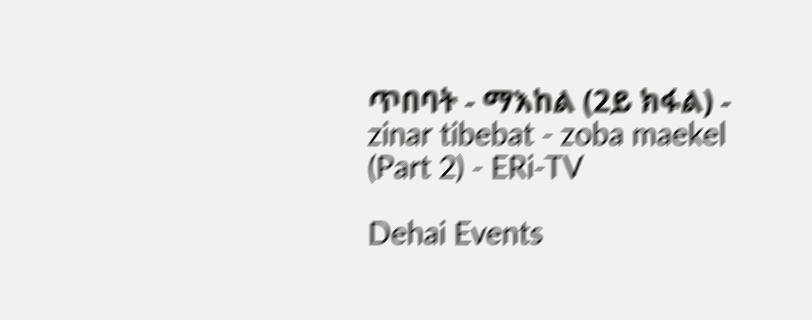ጥበባት - ማእከል (2ይ ክፋል) - zinar tibebat - zoba maekel (Part 2) - ERi-TV

Dehai Events